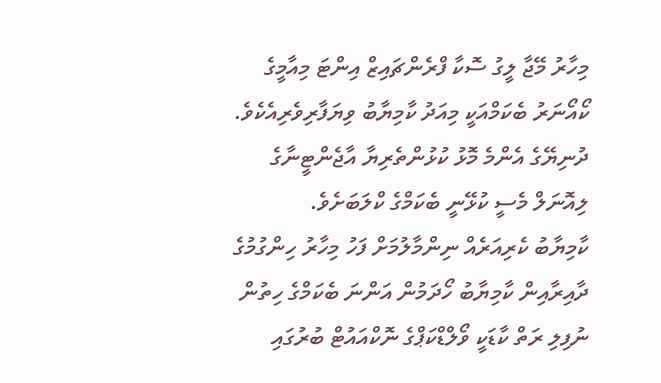މިހާރު މޭޖާ ލީގު ސޮކާ ފްރެންޗައިޒް އިންޓަ މިއާމީގެ ކޯއޯނަރު ބެކަމްއަކީ މިއަދު ކާމިޔާބު ވިޔަފާރިވެރިއެކެވެ. ދުނިޔޭގެ އެންމެ މޮޅު ކުޅުންތެރިޔާ އާޖެންޓީނާގެ ލިއޮނަލް މެސީ ކުޅޭނީ ބެކަމްގެ ކްލަބަށެވެ.
ކާމިޔާބު ކެރިއަރެއް ނިންމާލުމަށް ފަހު މިހާރު ހިންގުމުގެ ދާއިރާއިން ކާމިޔާބު ހޯދަމުން އަންނަ ބެކަމްގެ ހިތުން ނުފިލި ރަތް ކާޑަކީ ވޯލްޑްކަޕްގެ ނޮކްއައުޓް ބުރުގައި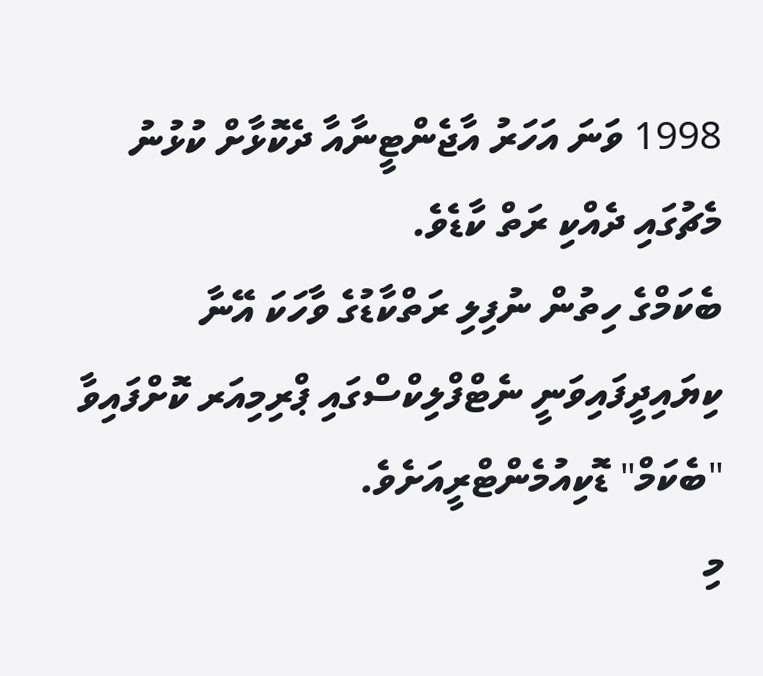1998 ވަނަ އަހަރު އާޖެންޓީނާއާ ދެކޮޅާށް ކުޅުނު މެޗުގައި ދެއްކި ރަތް ކާޑެވެ.
ބެކަމްގެ ހިތުން ނުފިލި ރަތްކާޑުގެ ވާހަކަ އޭނާ ކިޔައިދީފައިވަނީ ނެޓްފްލިކްސްގައި ޕްރިމިއަރ ކޮށްފައިވާ "ބެކަމް" ޑޮކިއުމެންޓްރީއަށެވެ.
މި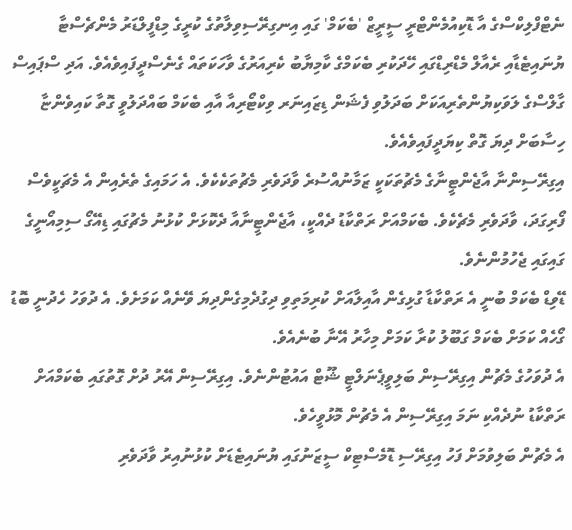ނެޓްފްލިކްސްގެ އާ ޑޮކިއުމެންޓްރީ ސީރީޒް 'ބެކަމް' ގައި އިނގިރޭސިވިލާތުގެ ކުރީގެ މިޑްފީލްޑަރު މެންޗެސްޓާ ޔުނައިޓެޑާއި ރެއާލް މެޑްރިޑްގައި ހޭދަކުރި ބެކަމްގެ ކާމިޔާބު ކެރިއަރުގެ ވާހަކަތައް ގެނެސްދީފައިވެއެވެ. އަދި ސްޕައިސް ގާލްސްގެ ލަވަކިޔުންތެރިއަކަށް ބަދަލުވި ފެޝަން ޑިޒައިނަރ ވިކްޓޯރިއާ އާއި ބެކަމް ބައްދަލުވީ ގޮތާ ކައިވެންޏާ ހިސާބަށް ދިޔަ ގޮތް ކިޔަދީފައިވެއެވެ.
އިގިރޭސިންނާ އާޖެންޓީނާގެ މެޗުތަކަކީ ޒަމާނުއްސުރެ ވާދަވެރި މެޗުތަކެކެވެ. އެ ހަމައިގެ ތެރެއިން އެ މެޗަކީވެސް ފޯރިގަދަ، ވާދަވެރި މެޗެކެވެ. ބެކަމްއަށް ރަތްކާޑު ދެއްކީ، އާޖެންޓީނާއާ ދެކޮޅަށް ކުޅުނު މެޗުގައި ޑިއޭގޯ ސިމިއޯނީގެ ގައިގައި ޖެހުމުންނެވެ.
ޑޭވިޑް ބެކަމް ބުނީ އެ ރަތްކާޑާ ގުޅިގެން އާއިލާއަށް ކުރިމަތިވި ދިގުދެމިގެންދިޔަ ވޭނެއް ކަމަށެވެ. އެ ދުވަހު ހެދުނީ ބޮޑު ގޯހެއް ކަމަށް ބެކަމް ގަބޫލު ކުރާ ކަމަށް މިހާރު އޭނާ ބުނެއެވެ.
އެ ދުވަހުގެ މެޗުން އިގިރޭސިން ބަލިވީޕެނަލްޓީ ޝޫޓް އައުޓުންނެވެ. އިގިރޭސިން އޭރު ދުށް ގޮތުގައި ބެކަމްއަށް ރަތްކާޑު ނުދެއްކި ނަމަ އިގިރޭސިން އެ މެޗުން މޮޅުވީހެވެ.
އެ މެޗުން ބަލިވުމަށް ފަހު އިގިރޭސި ޑޮމެސްޓިކް ސީޒަނުގައި ޔުނައިޓެޑަށް ކުޅުނުއިރު ވާދަވެރި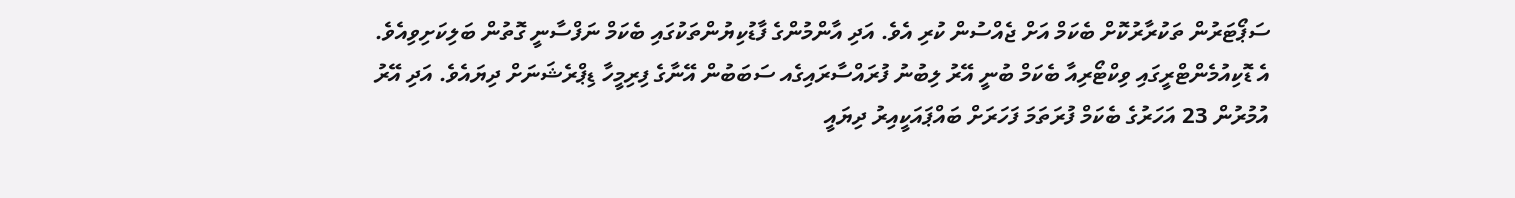ސަޕޯޓަރުން ތަކުރާރުކޮށް ބެކަމް އަށް ޖެއްސުން ކުރި އެވެ. އަދި އާންމުންގެ ފާޑުކިޔުންތަކުގައި ބެކަމް ނަފްސާނީ ގޮތުން ބަލިކަށިވިއެވެ.
އެ ޑޮކިއުމެންޓްރީގައި ވިކްޓޯރިއާ ބެކަމް ބުނީ އޭރު ލިބުނު ފުރައްސާރައިގެއ ސަބަބުން އޭނާގެ ފިރިމީހާ ޑިޕްރެޝަނަށް ދިޔައެވެ. އަދި އޭރު އުމުރުން 23 އަހަރުގެ ބެކަމް ފުރަތަމަ ފަހަރަށް ބައްޕައަކީއިރު ދިޔައީ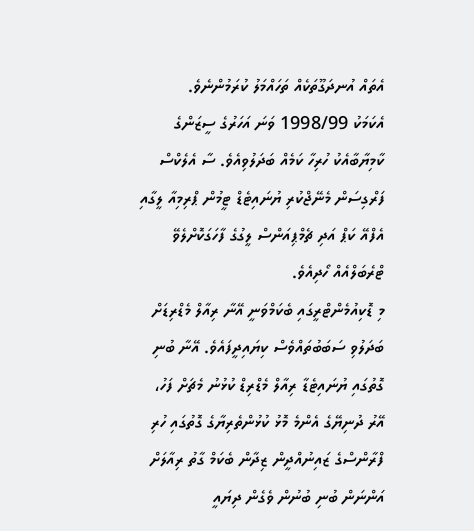އެތައް އުނދަގޫތަކެއް ތަހައްމަލު ކުރަމުންނެވެ.
އެކަމަކު 1998/99 ވަނަ އަހަރުގެ ސީޒަންގެ ކާމިޔާބާއެކު ހުރިހާ ކަމެއް ބަދަލުވިއެވެ. ސާ އެލެކްސް ފަރްގިސަން މެނޭޖްކުރި ޔުނައިޓެޑް ޓީމުން ޕްރިމިއާ ލީގާއި އެފްއޭ ކަޕް އަދި ޗެމްޕިއަންސް ލީގުގެ ފާހަގަކޮށްލެވޭ ޓްރެބަލްއެއް ހޯދިއެވެ.
މި ޑޮކިއުމެންޓްރީގައި ބެކަމްވަނީ އޭނާ ރިއާލް މެޑްރިޑަށް ބަދަލުވި ސަބަބުތައްވެސް ކިޔައިދީފައެވެ. އޭނާ ބުނި ގޮތުގައި ޔުނައިޓެޑާ ރިއާލް މެޑްރިޑް ކުޅުނު މެޗަށް ފަހު، އޭރު ދުނިޔޭގެ އެންމެ މޮޅު ކުޅުންތެރިޔާގެ ގޮތުގައި ހުރި ފްރާންސްގެ ޒައިނުއްދީން ޒިދާން ބެކަމް ގާތު ރިއާލަށް އަންނަން ބުނި ބުނުން ވެގެން ދިޔައީ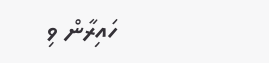ހައިރާން ވި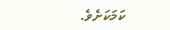ކަމަކަށެވެ.